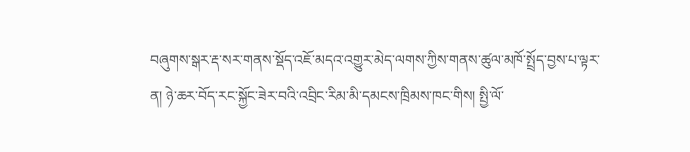བཞུགས་སྒར་རྡ་སར་གནས་སྡོད་འཇོ་མདའ་འགྱུར་མེད་ལགས་ཀྱིས་གནས་ཚུལ་མཁོ་སྤྲོད་བྱས་པ་ལྟར་ན། ཉེ་ཆར་བོད་རང་སྐྱོང་ཟེར་བའི་འབྲིང་རིམ་མི་དམངས་ཁྲིམས་ཁང་གིས། སྤྱི་ལོ་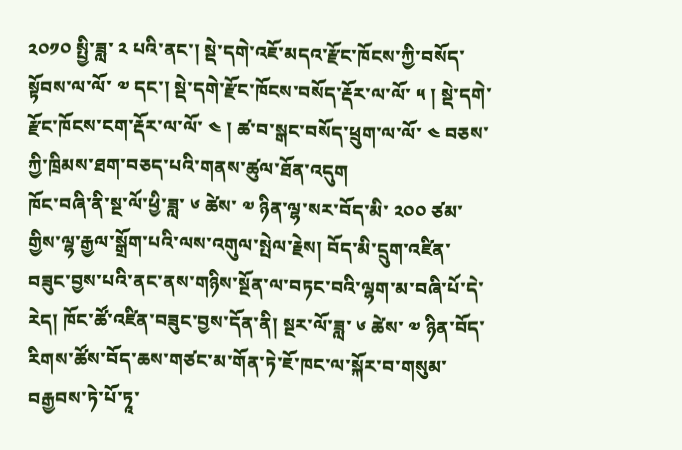༢༠༡༠ སྤྱི་ཟླ་ ༢ པའི་ནང་། སྡེ་དགེ་འཇོ་མདའ་རྫོང་ཁོངས་ཀྱི་བསོད་སྟོབས་ལ་ལོ་ ༧ དང་། སྡེ་དགེ་རྫོང་ཁོངས་བསོད་རྡོར་ལ་ལོ་ ༥ ། སྡེ་དགེ་རྫོང་ཁོངས་ངག་རྡོར་ལ་ལོ་ ༤ ། ཚ་བ་སྒང་བསོད་ཕྲུག་ལ་ལོ་ ༤ བཅས་ཀྱི་ཁྲིམས་ཐག་བཅད་པའི་གནས་ཚུལ་ཐོན་འདུག
ཁོང་བཞི་ནི་སྔ་ལོ་ཕྱི་ཟླ་ ༦ ཚེས་ ༧ ཉིན་ལྷ་སར་བོད་མི་ ༢༠༠ ཙམ་གྱིས་ལྷ་རྒྱལ་སྒྲོག་པའི་ལས་འགུལ་སྤེལ་རྗེས། བོད་མི་དྲུག་འཛིན་བཟུང་བྱས་པའི་ནང་ནས་གཉིས་སྔོན་ལ་བཏང་བའི་ལྷག་མ་བཞི་པོ་དེ་ རེད། ཁོང་ཚོ་འཛིན་བཟུང་བྱས་དོན་ནི། སྔར་ལོ་ཟླ་ ༦ ཚེས་ ༧ ཉིན་བོད་རིགས་ཚོས་བོད་ཆས་གཙང་མ་གོན་ཏེ་ཇོ་ཁང་ལ་སྐོར་བ་གསུམ་བརྒྱབས་ཏེ་པོ་ཏཱ་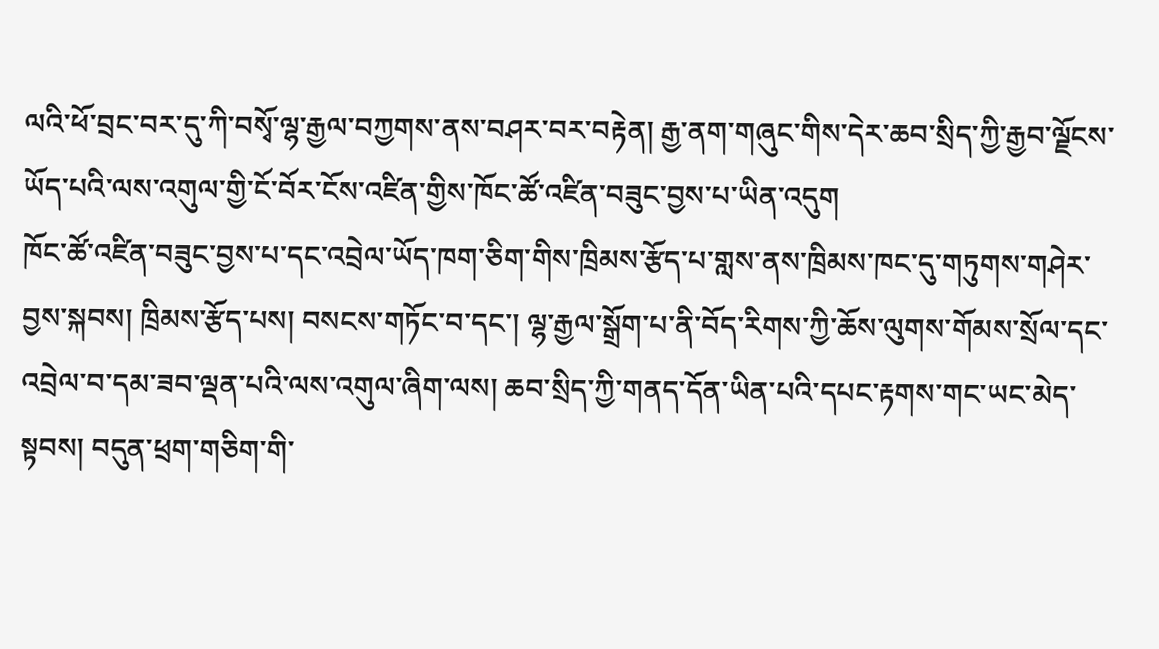ལའི་ཕོ་བྲང་བར་དུ་ཀི་བསྭོ་ལྷ་རྒྱལ་བཀྱགས་ནས་བཤར་བར་བརྟེན། རྒྱ་ནག་གཞུང་གིས་དེར་ཆབ་སྲིད་ཀྱི་རྒྱབ་ལྗོངས་ཡོད་པའི་ལས་འགུལ་གྱི་ངོ་བོར་ངོས་འཛིན་གྱིས་ཁོང་ཚོ་འཛིན་བཟུང་བྱས་པ་ཡིན་འདུག
ཁོང་ཚོ་འཛིན་བཟུང་བྱས་པ་དང་འབྲེལ་ཡོད་ཁག་ཅིག་གིས་ཁྲིམས་རྩོད་པ་གླས་ནས་ཁྲིམས་ཁང་དུ་གཏུགས་གཤེར་བྱས་སྐབས། ཁྲིམས་རྩོད་པས། བསངས་གཏོང་བ་དང་། ལྷ་རྒྱལ་སྒྲོག་པ་ནི་བོད་རིགས་ཀྱི་ཆོས་ལུགས་གོམས་སྲོལ་དང་འབྲེལ་བ་དམ་ཟབ་ལྡན་པའི་ལས་འགུལ་ཞིག་ལས། ཆབ་སྲིད་ཀྱི་གནད་དོན་ཡིན་པའི་དཔང་རྟགས་གང་ཡང་མེད་སྟབས། བདུན་ཕྲག་གཅིག་གི་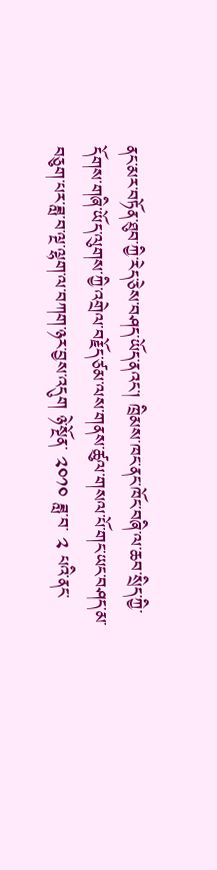ནང་མར་བཏོན་ཐུབ་ཀྱི་རེད་ཅེས་བཤད་ཡོད་ནའང་། ཁྲིམས་ཁང་ནང་ཁོང་བཞི་ལ་ཆབ་སྲིད་ཀྱི་དོགས་གཞི་ཡོད་ལུགས་ཀྱི་འགྲེལ་བརྗོད་ཙམ་ལས་གནས་ཚུལ་གསལ་པོ་གང་ཡང་བཤད་མ་བཅུག་པར་ཟླ་བ་ལྔ་ལྷག་ལ་བཀག་ཉར་བྱས་འདུག ཉེ་སྔོན་ ༢༠༡༠ ཟླ་བ་ ༢ པའི་ནང་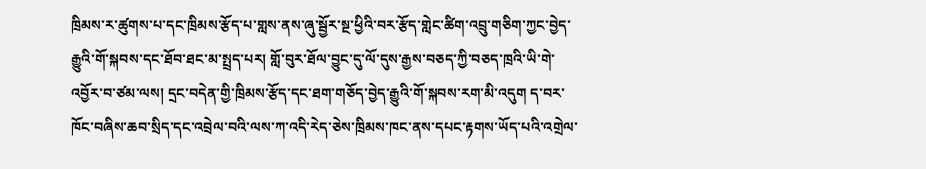ཁྲིམས་ར་ཚུགས་པ་དང་ཁྲིམས་རྩོད་པ་གླས་ནས་ཞུ་སྦྱོར་སྔ་ཕྱིའི་བར་རྩོད་གླེང་ཚིག་འབྲུ་གཅིག་ཀྱང་བྱེད་རྒྱུའི་གོ་སྐབས་དང་ཐོབ་ཐང་མ་སྤྲད་པར། གློ་བུར་ཐོལ་བྱུང་དུ་ལོ་དུས་རྒྱས་བཅད་ཀྱི་བཅད་ཁྲའི་ཡི་གེ་འབྱོར་བ་ཙམ་ལས། དྲང་བདེན་གྱི་ཁྲིམས་རྩོད་དང་ཐག་གཅོད་བྱེད་རྒྱུའི་གོ་སྐབས་རག་མི་འདུག ད་བར་ཁོང་བཞིས་ཆབ་སྲིད་དང་འབྲེལ་བའི་ལས་ཀ་འདི་རེད་ཅེས་ཁྲིམས་ཁང་ནས་དཔང་རྟགས་ཡོད་པའི་འགྲེལ་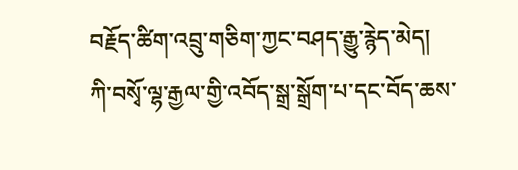བརྗོད་ཚིག་འབྲུ་གཅིག་ཀྱང་བཤད་རྒྱུ་རྙེད་མེད།
ཀི་བསྭོ་ལྷ་རྒྱལ་གྱི་འབོད་སྒྲ་སྒྲོག་པ་དང་བོད་ཆས་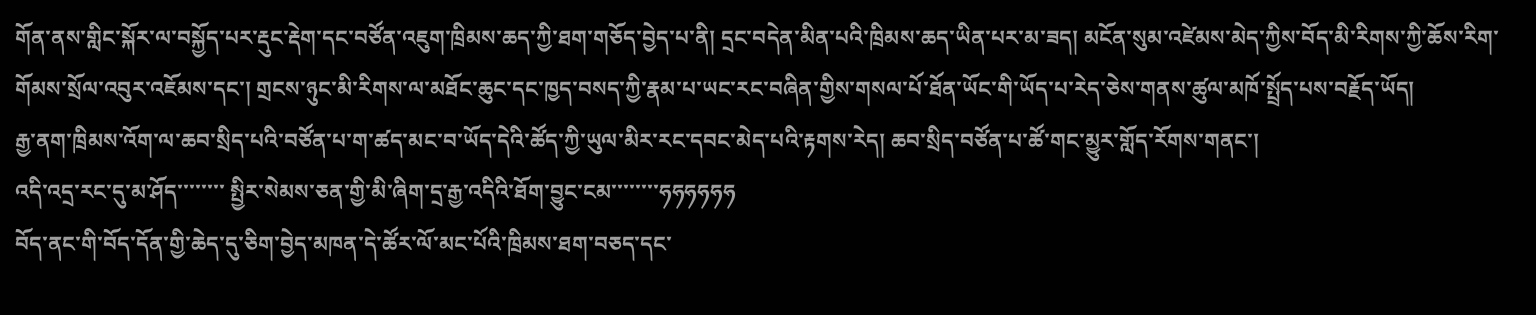གོན་ནས་གླིང་སྐོར་ལ་བསྐྱོད་པར་རྡུང་རྡེག་དང་བཙོན་འཇུག་ཁྲིམས་ཆད་ཀྱི་ཐག་གཅོད་བྱེད་པ་ནི། དྲང་བདེན་མིན་པའི་ཁྲིམས་ཆད་ཡིན་པར་མ་ཟད། མངོན་སུམ་འཛེམས་མེད་ཀྱིས་བོད་མི་རིགས་ཀྱི་ཆོས་རིག་གོམས་སྲོལ་འབུར་འཇོམས་དང་། གྲངས་ཉུང་མི་རིགས་ལ་མཐོང་ཆུང་དང་ཁྱད་བསད་ཀྱི་རྣམ་པ་ཡང་རང་བཞིན་གྱིས་གསལ་པོ་ཐོན་ཡོང་གི་ཡོད་པ་རེད་ཅེས་གནས་ཚུལ་མཁོ་སྤྲོད་པས་བརྗོད་ཡོད།
རྒྱ་ནག་ཁྲིམས་འོག་ལ་ཆབ་སྲིད་པའི་བཙོན་པ་ག་ཚད་མང་བ་ཡོད་དེའི་ཚོད་ཀྱི་ཡུལ་མིར་རང་དབང་མེད་པའི་རྟགས་རེད། ཆབ་སྲིད་བཙོན་པ་ཚོ་གང་མྱུར་གློད་རོགས་གནང་།
འདི་འདྲ་རང་དུ་མ་ཤོད་་་་་་་་ སྤྱིར་སེམས་ཅན་གྱི་མི་ཞིག་དྲ་རྒྱ་འདིའི་ཐོག་བྱུང་ངམ་་་་་་་་ཧཧཧཧཧཧ
བོད་ནང་གི་བོད་དོན་གྱི་ཆེད་དུ་ཅིག་བྱེད་མཁན་དེ་ཚོར་ལོ་མང་པོའི་ཁྲིམས་ཐག་བཅད་དང་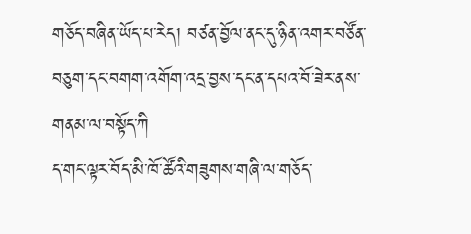གཅོད་བཞིན་ཡོད་པ་རེད། བཙན་བྱོལ་ནང་དུ་ཉིན་འགར་བཙོན་བཅུག་དང་བགག་འགོག་འདྲ་བྱས་དང་ན་དཔའ་བོ་ཟེར་ནས་གནམ་ལ་བསྟོད་ཀི
ད་གང་ལྟར་བོད་མི་ཁོ་ཚོའི་གཟུགས་གཞི་ལ་གཅོད་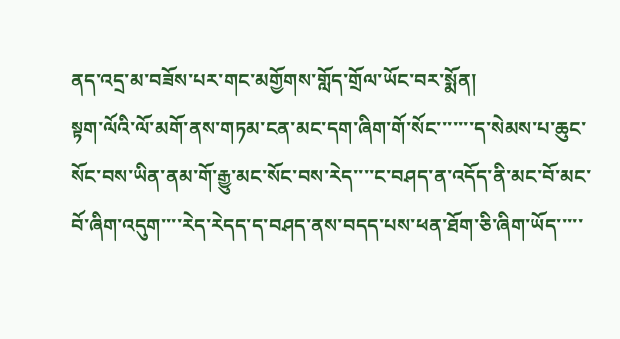ནད་འདྲ་མ་བཟོས་པར་གང་མགྱོགས་གློད་གྲོལ་ཡོང་བར་སྨོན།
སྟག་ལོའི་ལོ་མགོ་ནས་གཏམ་ངན་མང་དག་ཞིག་གོ་སོང་་་་་་་ད་སེམས་པ་ཆུང་སོང་བས་ཡིན་ནམ་གོ་རྒྱུ་མང་སོང་བས་རེད་་་་ང་བཤད་ན་འདོད་ནི་མང་བོ་མང་བོ་ཞིག་འདུག་་་་རེད་རེདད་ད་བཤད་ནས་བདད་པས་ཕན་ཐོག་ཅི་ཞིག་ཡོད་་་་་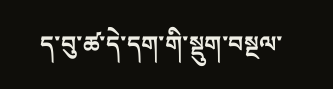ད་བུ་ཚ་དེ་དག་གི་སྡུག་བསྔལ་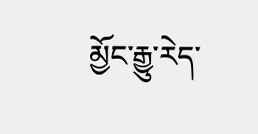མྱོང་རྒྱུ་རེད་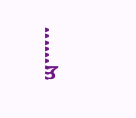ཡ་་་་་་